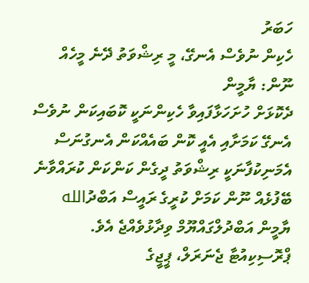ހަބަރު
ހެކިން ނުވެސް އެނގޭ، މީ ރިޝްވަތު ދޭނެ މީހެއް ނޫން: ޔާމީން
ދެކޮޅަށް ހުށަހަޅާފައިވާ ހެކިންނަކީ ކޮބައިކަން ނުވެސް އެނގޭ ކަމަށާއި އެއީ ކޮން ބައެއްކަން އެނގުނަސް އެމަނިކުފާނަކީ ރިޝްވަތު ދީގެން ކަންކަން ކުރައްވާނެ ބޭފުޅެއް ނޫން ކަމަށް ކުރީގެ ރައީސް އަބްދުالله ޔާމީން އަބްދުލްގައްޔޫމް ވިދާޅުވެއްޖެ އެވެ.
ޕްރޮސިކިއުޓާ ޖެނަރަލް، ޕީޖީގެ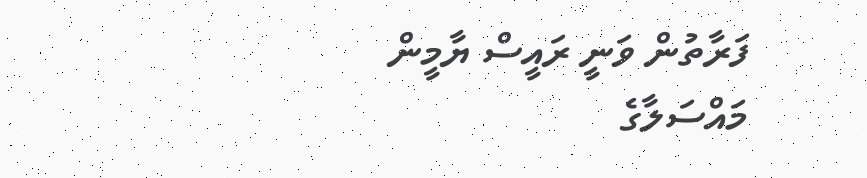ފަރާތުން ވަނީ ރައީސް ޔާމީން މައްސަލާގެ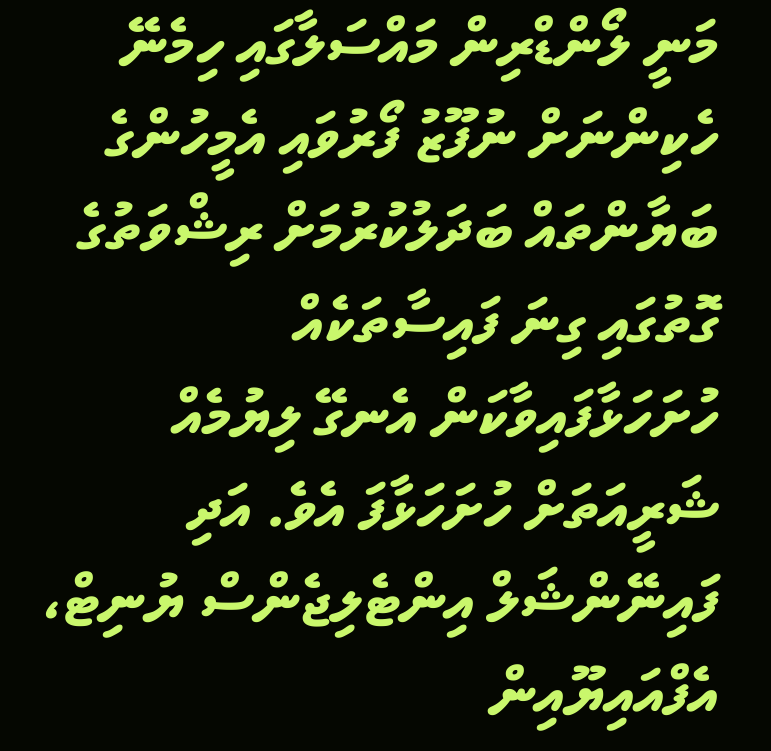މަނީ ލޯންޑްރިން މައްސަލާގައި ހިމެނޭ ހެކިންނަށް ނުފޫޒު ފޯރުވައި އެމީހުންގެ ބަޔާންތައް ބަދަލުކުރުމަށް ރިޝްވަތުގެ ގޮތުގައި ގިނަ ފައިސާތަކެއް ހުށަހަޅާފައިވާކަން އެނގޭ ލިޔުމެއް ޝަރީއަތަށް ހުށަހަޅާފަ އެވެ. އަދި ފައިނޭންޝަލް އިންޓެލިޖެންސް ޔުނިޓް، އެފްއައިޔޫއިން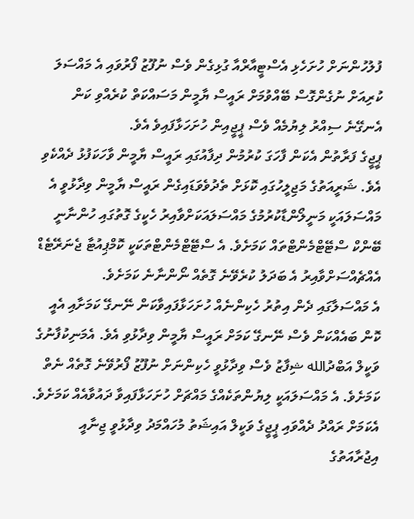ފުލުހުންނަށް ހުށަހެޅި އެސްޓީއާރްއާ ގުޅިގެން ވެސް ނުފޫޒު ފޯރުވައި އެ މައްސަލަ ކުރިއަށް ނުގެންގޮސް ބޭއްވުމަށް ރައީސް ޔާމީން މަސައްކަތް ކުރެއްވި ކަން އެނގޭނެ ސިއްރު ލިޔުމެއް ވެސް ޕީޖީއިން ހުށަހަޅާފައިވެ އެވެ.
ޕީޖީގެ ފަރާތުން އެކަން ފާހަގަ ކުރުމުން ދިފާއުގައި ރައީސް ޔާމީން ވާހަކަފުޅު ދެއްކެވި އެވެ. ޝަރީއަތުގެ މަޖިލީހުގައި ކޮޅަށް ތެދުވެވަޑައިގެން ރައީސް ޔާމީން ވިދާޅުވީ އެ މައްސަލައަކީ މަނީލޯންޑާކުރުމުގެ މައްސަލައަކަށްވާއިރު ހެކީގެ ގޮތުގައި ހުންނާނީ ބޭންކް ސްޓޭޓްމެންޓްތައް ކަމަށެވެ. އެ ސްޓޭޓްމެންޓްތަކަކީ ކޮމްޕިއުޓާ ޖެނަރޭޓެޑް އެއްޗެއްސަށްވާއިރު އެ ބަދަލު ކުރެވޭނެ ގޮތެއް ނޯންނާނެ ކަމަށެވެ.
އެ މައްސަލާގައި ދެން އިތުރު ހެކިންނެއް ހުށަހަޅާފައިވާކަން ނޭނގޭ ކަމަށާއި އެއީ ކޮން ބައެއްކަން ވެސް ނޭނގޭ ކަމަށް ރައީސް ޔާމީން ވިދާޅުވި އެވެ. އެމަނިކުފާނުގެ ވަކީލް އަބްދުالله ޝިފާޒު ވެސް ވިދާޅުވީ ހެކިންނަށް ނުފޫޒު ފޯރުވޭނެ ގޮތެއް ނެތް ކަމަށެވެ. އެ މައްސަލައަކީ ލިޔުންތަކެއްގެ މައްޗަށް ހުށަހަޅާފައިވާ ދައުވާއެއް ކަމަށެވެ.
އެކަމަށް ރައްދު ދެއްވައި ޕީޖީގެ ވަކީލް އައިޝަތު މުހައްމަދު ވިދާޅުވީ ޖިނާއީ އިޖުރާއަތުގެ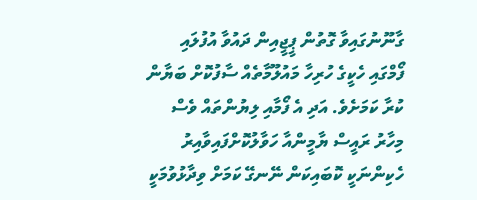ގާނޫނުގައިވާ ގޮތުން ޕީޖީއިން ދައުވާ އުފުލައި ފޯމްގައި ހެކީގެ ހުރިހާ މައުލޫމާތެއް ސާފުކޮށް ބަޔާން ކުރާ ކަމަށެވެ. އަދި އެ ފޯމާއި ލިޔުންތައް ވެސް މިހާރު ރައީސް ޔާމީންއާ ހަވާލުކޮށްފައިވާއިރު ހެކިންނަކީ ކޮބައިކަން ނޭނގޭ ކަމަށް ވިދާޅުވުމަކީ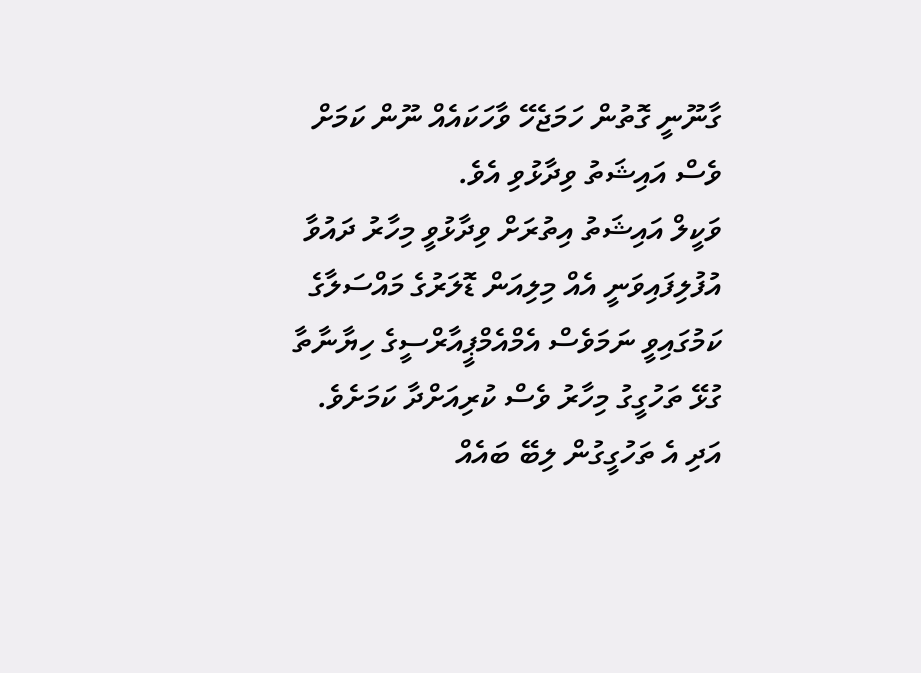ގާނޫނީ ގޮތުން ހަމަޖެހޭ ވާހަކައެއް ނޫން ކަމަށް ވެސް އައިޝަތު ވިދާޅުވި އެވެ.
ވަކީލް އައިޝަތު އިތުރަށް ވިދާޅުވީ މިހާރު ދައުވާ އުފުލިފައިވަނީ އެއް މިލިއަން ޑޮލަރުގެ މައްސަލާގެ ކަމުގައިވީ ނަމަވެސް އެމްއެމްޕީއާރްސީގެ ހިޔާނާތާ ގުޅޭ ތަހުގީގު މިހާރު ވެސް ކުރިއަށްދާ ކަމަށެވެ. އަދި އެ ތަހުގީގުން ލިބޭ ބައެއް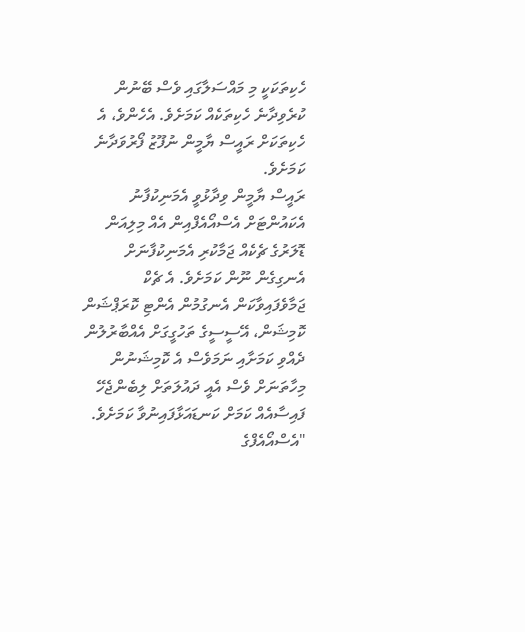ހެކިތަކަކީ މި މައްސަލާގައި ވެސް ބޭނުން ކުރެވިދާނެ ހެކިތަކެއް ކަމަށެވެ. އެހެންވެ، އެ ހެކިތަކަށް ރައީސް ޔާމީން ނުފޫޒު ފޯރުވަދާނެ ކަމަށެވެ.
ރައީސް ޔާމީން ވިދާޅުވީ އެމަނިކުފާނު އެކައުންޓަށް އެސްއޯއެފްއިން އެއް މިލިއަން ޑޮލަރުގެ ޗެކެއް ޖަމާކުރި އެމަނިކުފާނަށް އެނގިގެން ނޫން ކަމަށެވެ. އެ ޗެކް ޖަމާވެފައިވާކަން އެނގުމުން އެންޓި ކޮރަޕްޝަން ކޮމިޝަން، އޭސީސީގެ ތަހުގީގަށް އެއްބާރުލުން ދެއްވި ކަމަށާއި ނަމަވެސް އެ ކޮމިޝަނުން މިހާތަނަށް ވެސް އެއީ ދައުލަތަށް ލިބެންޖެހޭ ފައިސާއެއް ކަމަށް ކަނޑައަޅާފައިނުވާ ކަމަށެވެ.
"އެސްއޯއެފްގެ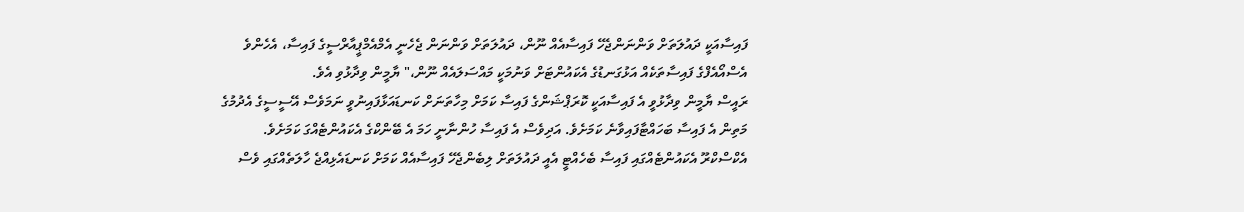ފައިސާއަކީ ދައުލަތަށް ވަންނަންޖެހޭ ފައިސާއެއް ނޫން، ދައުލަތަށް ވަންނަން ޖެހެނީ އެމްއެމްޕީއާރްސީގެ ފައިސާ، އެހެންވެ އެސްއޯއެފްގެ ފައިސާތަކެއް އަޅުގަނޑުގެ އެކައުންޓަށް ވަނުމަކީ މައްސަލައެއް ނޫން،" ޔާމީން ވިދާޅުވި އެވެ.
ރައީސް ޔާމީން ވިދާޅުވީ އެ ފައިސާއަކީ ކޮރަޕްޝަންގެ ފައިސާ ކަމަށް މިހާތަނަށް ކަނޑައަޅާފައިނުވީ ނަމަވެސް އޭސީސީގެ އެދުމުގެ މަތިން އެ ފައިސާ ބަހައްޓާފައިވާނެ ކަމަށެވެ. އަދިވެސް އެ ފައިސާ ހުންނާނީ ހަމަ އެ ބޭންކްގެ އެކައުންޓެއްގަ ކަމަށެވެ. އެކްސްކްރޫ އެކައުންޓެއްގައި ފައިސާ ބެހެއްޓީ އެއީ ދައުލަތަށް ލިބެންޖެހޭ ފައިސާއެއް ކަމަށް ކަނޑައެޅިއްޖެ ހާލަތެއްގައި ވެސް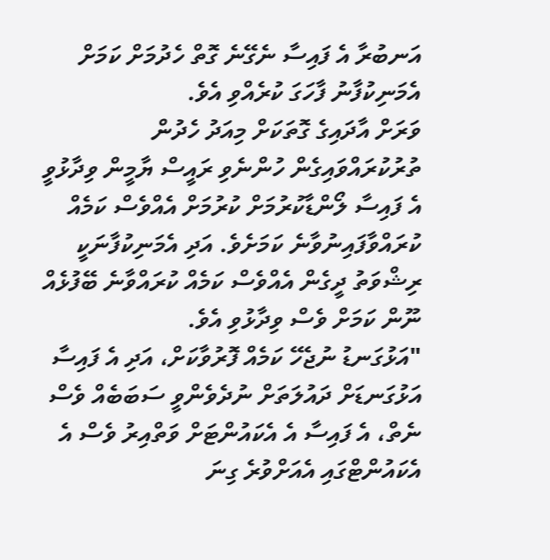އަނބުރާ އެ ފައިސާ ނެގޭނެ ގޮތް ހެދުމަށް ކަމަށް އެމަނިކުފާނު ފާހަގަ ކުރެއްވި އެވެ.
ވަރަށް އާދައިގެ ގޮތަކަށް މިއަދު ހެދުން ތުރުކުރައްވައިގެން ހުންނެވި ރައީސް ޔާމީން ވިދާޅުވީ އެ ފައިސާ ލޯންޑާކުރުމަށް ކުރުމަށް އެއްވެސް ކަމެއް ކުރައްވާފައިނުވާނެ ކަމަށެވެ. އަދި އެމަނިކުފާނަކީ ރިޝްވަތު ދީގެން އެއްވެސް ކަމެއް ކުރައްވާނެ ބޭފުޅެއް ނޫން ކަމަށް ވެސް ވިދާޅުވި އެވެ.
"އަޅުގަނޑު ނުޖެހޭ ކަމެއް ފޮރުވާކަށް، އަދި އެ ފައިސާ އަޅުގަނޑަށް ދައުލަތަށް ނުދެވެންވީ ސަބަބެއް ވެސް ނެތް، އެ ފައިސާ އެ އެކައުންޓަށް ވަތްއިރު ވެސް އެ އެކައުންޓްގައި އެއަށްވުރެ ގިނަ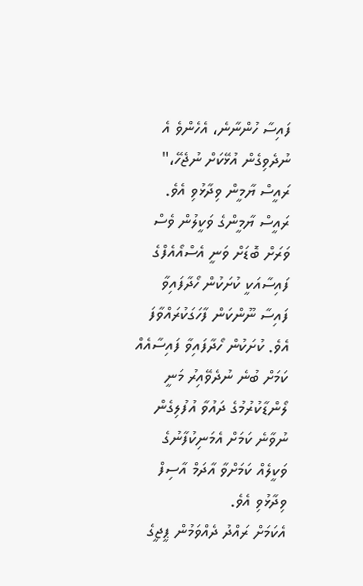ފައިސާ ހުންނާނެ، އެހެންވެ އެ ނުދެވިގެން އުޅޭކަށް ނުޖެހޭ،" ރައީސް ޔާމީން ވިދާޅުވި އެވެ.
ރައީސް ޔާމީންގެ ވަކީލުން ވެސް ވަރަށް ބޮޑަށް ވަނީ އެސްއޯއެފްގެ ފައިސާއަކީ ކުށަކުން ހޯދާފައިވާ ފައިސާ ނޫންކަން ފާހަގަކުރައްވާފަ އެވެ. ކުށަކުން ހޯދާފައިވާ ފައިސާއެއް ކަމަށް ބުނެ ނުދެވޭއިރު މަނީ ލޯންޑާކުރުމުގެ ދައުވާ އުފުލިގެން ނުވާނެ ކަމަށް އެމަނިކުފާނުގެ ވަކީލެއް ކަމަށްވާ އާދަމް އާސިފް ވިދާޅުވި އެވެ.
އެކަމަށް ރައްދު ދެއްވަމުން ޕީޖީގެ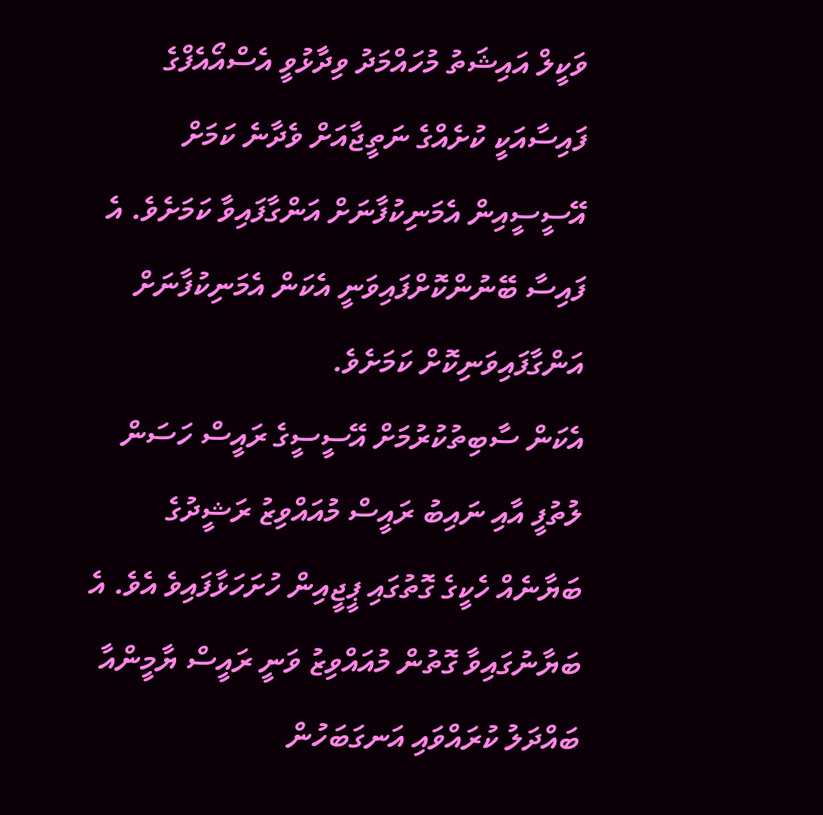ވަކީލް އައިޝަތު މުހައްމަދު ވިދާޅުވީ އެސްއޯއެފްގެ ފައިސާއަކީ ކުށެއްގެ ނަތީޖާއަށް ވެދާނެ ކަމަށް އޭސީސީއިން އެމަނިކުފާނަށް އަންގާފައިވާ ކަމަށެވެ. އެ ފައިސާ ބޭނުންކޮށްފައިވަނީ އެކަން އެމަނިކުފާނަށް އަންގާފައިވަނިކޮށް ކަމަށެވެ.
އެކަން ސާބިތުކުރުމަށް އޭސީސީގެ ރައީސް ހަސަން ލުތުފީ އާއި ނައިބު ރައީސް މުއައްވިޒު ރަޝީދުގެ ބަޔާނެއް ހެކީގެ ގޮތުގައި ޕީޖީއިން ހުށަހަޅާފައިވެ އެވެ. އެ ބަޔާނުގައިވާ ގޮތުން މުއައްވިޒު ވަނީ ރައީސް ޔާމީންއާ ބައްދަލު ކުރައްވައި އަނގަބަހުން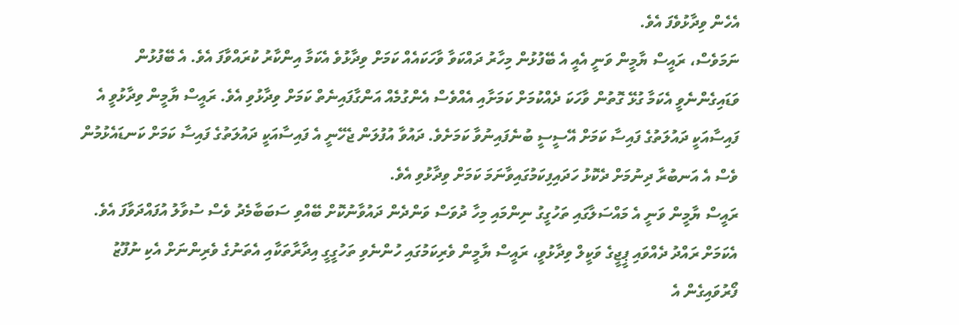އެހެން ވިދާޅުވެފަ އެވެ.
ނަމަވެސް، ރައީސް ޔާމީން ވަނީ އެއީ އެ ބޭފުޅުން މިހާރު ދައްކަވާ ވާހަކައެއް ކަމަށް ވިދާޅުވެ އެކަމާ އިންކާރު ކުރައްވާފަ އެވެ. އެ ބޭފުޅުން ވަޑައިގެންނެވީ އެކަމާ ގުޅޭ ގޮތުން ވާހަކަ ދެއްކުމަށް ކަމަށާއި އެއްވެސް އެންގުމެއް އަންގާފައިނެތް ކަމަށް ވިދާޅުވި އެވެ. ރައީސް ޔާމީން ވިދާޅުވީ އެ ފައިސާއަކީ ދައުލަތުގެ ފައިސާ ކަމަށް އޭސީސީ ބުނެފައިނުވާ ކަމަށެވެ. ދައުވާ އުފުލަން ޖެހޭނީ އެ ފައިސާއަކީ ދައުލަތުގެ ފައިސާ ކަމަށް ކަނޑައެޅުމުން ވެސް އެ އަނބުރާ ދިނުމަށް ދެކޮޅު ހަދައިފިކަމުގައިވާނަމަ ކަމަށް ވިދާޅުވި އެވެ.
ރައީސް ޔާމީން ވަނީ އެ މައްސަލާގައި ތަހުގީގު ނިންމައި މިހާ ދުވަސް ވަންދެން ދައުވާނުކޮށް ބޭއްވި ސަބަބާމެދު ވެސް ސުވާލު އުފައްދަވާފަ އެވެ. އެކަމަށް ރައްދު ދެއްވައި ޕީޖީގެ ވަކީލް ވިދާޅުވީ، ރައީސް ޔާމީން ވެރިކަމުގައި ހުންނެވި ތަހުގީގީ އިދާރާތަކާއި އެތަނުގެ ވެރިންނަށް އެކި ނުފޫޒު ފޯރުވައިގެން އެ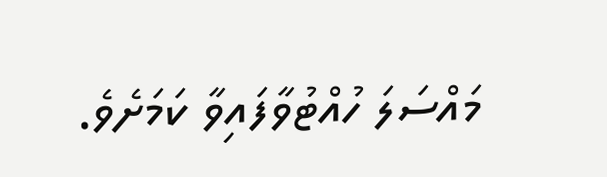މައްސަލަ ހުއްޓުވާފައިވާ ކަމަށެވެ.